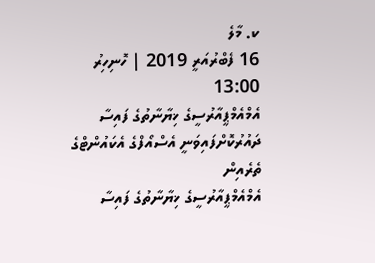ކ. މާލެ
16 ފެބްރުއަރީ 2019 | ހޮނިހިރު 13:00
އެމްއެމްޕީއާރުސީގެ ޚިޔާނާތުގެ ފައިސާ ދައުރުކޮށްފައިވަނީ އެސްއޯފްގެ އެކައުންޓްގެ ތެރެއިން
އެމްއެމްޕީއާރުސީގެ ޚިޔާނާތުގެ ފައިސާ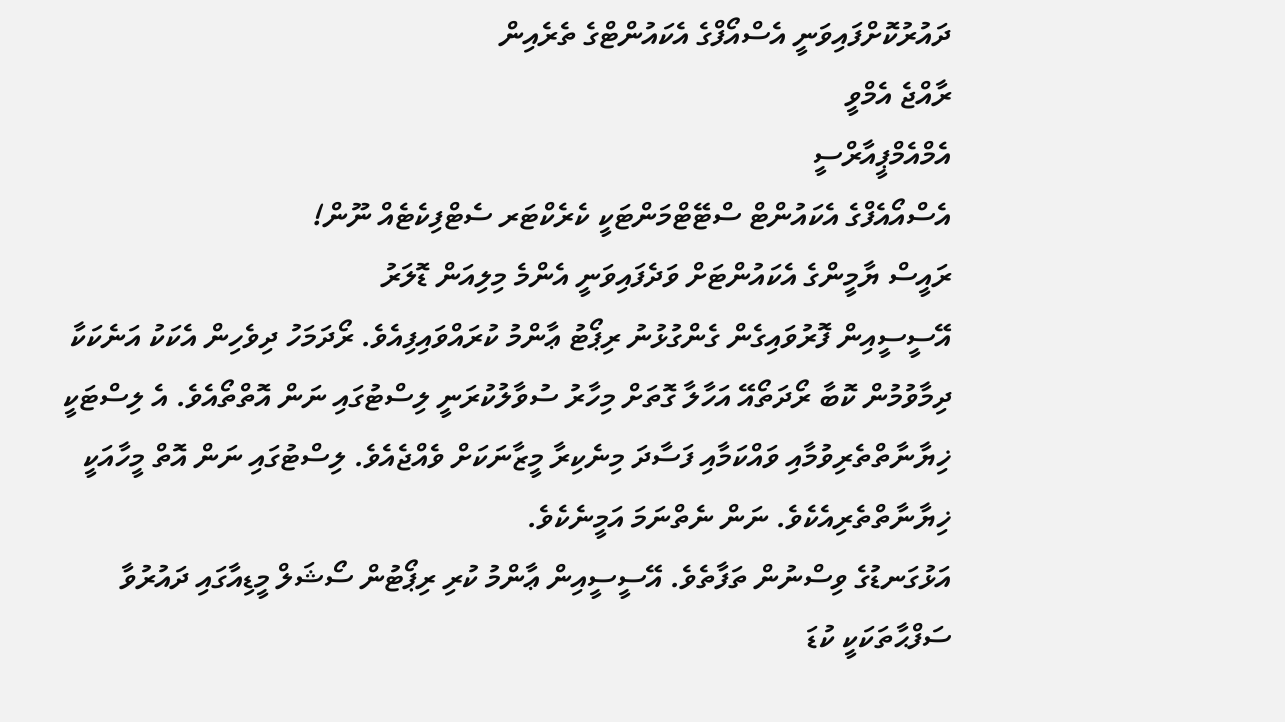ދައުރުކޮށްފައިވަނީ އެސްއޯފްގެ އެކައުންޓްގެ ތެރެއިން
ރާއްޖެ އެމްވީ
އެމްއެމްޕީއާރްސީ
އެސްއޯއެފްގެ އެކައުންޓް ސްޓޭޓްމަންޓަކީ ކެރެކްޓަރ ސެޓްފިކެޓެއް ނޫން!
ރައީސް ޔާމީންގެ އެކައުންޓަށް ވަދެފައިވަނީ އެންމެ މިލިއަން ޑޮލަރު
އޭސީސީއިން ފޮރުވައިގެން ގެންގުޅުނު ރިޕޯޓު ޢާންމު ކުރައްވައިފިއެވެ. ރޯދަމަހު ދިވެހިން އެކަކު އަނެކަކާ ދިމާވުމުން ކޮބާ ރޯދަތޯއޭ އަހާލާ ގޮތަށް މިހާރު ސުވާލުކުރަނީ ލިސްޓުގައި ނަން އޮތްތޯއެވެ. އެ ލިސްޓަކީ ޚިޔާނާތްތެރިވުމާއި ވައްކަމާއި ފަސާދަ މިނެކިރާ މީޒާނަކަށް ވެއްޖެއެވެ. ލިސްޓުގައި ނަން އޮތް މީހާއަކީ ޚިޔާނާތްތެރިއެކެވެ. ނަން ނެތްނަމަ އަމީނެކެވެ.
އަޅުގަނޑުގެ ވިސްނުން ތަފާތެވެ. އޭސީސީއިން ޢާންމު ކުރި ރިޕޯޓުން ސޯޝަލް މީޑިއާގައި ދައުރުވާ ސަފްޙާތަކަކީ ކުޑަ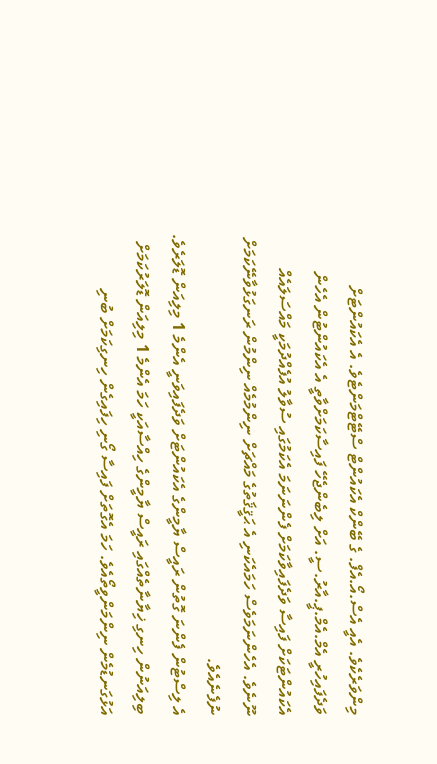މިންވަރެކެވެ. އެއީ އެސް.އޯ.އެފް. ގެ ބޭންކް އެކައުންޓް ސްޓޭޓްމަންޓެވެ. އެ އެކައުންޓަށް ވަދެފައިހުރީ އެމް.އެމް.ޕީ.އާރު.ސީ. އަށް ލިބެންޖެހޭ ފައިސާކަމަށްވާތީ އެ އެކައުންޓުން އެހެން އެކައުންޓަކަށް ފައިސާ ވަދެފައިވާކަމަށް ފެންނަނަމަ އެކަމުގައި ސުވާލު އުފެއްދުމަކީ މައްސަލައެއް ނޫނެވެ. އެހެންނަމަވެސް ހަމައެކަނި އެ ޙަޤީޤަތުގެ މައްޗަށް ނިންމުމެއް ނިންމުން ރަނގަޅުވާނޭކަމަށް ނުފެނެއެވެ.
އެ ލިސްޓުން ފެންނަ ގޮތުން ރައީސް ޔާމީންގެ އެކައުންޓަށް ވަދެފައިވަނީ އެންމެ 1 މިލިއަން ޑޮލަރެވެ. ބިލިއަނުން ހިނގި ޚިޔާނާތެއްގައި ރައީސް ޔާމީންގެ ހިއްސާއަކީ ހަމަ އެންމެ 1 މިލިއަން ޑޮލަރުކަމަށް އަޅުގަނޑުމެން ނިންމަންވީތޯއެވެ. ހަމަ އެގޮތަށް ފައިސާ ގޯނި ހިފައިގެން ހިނގިކަމަށް ބުނި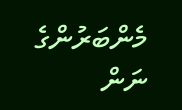މެންބަރުންގެ ނަން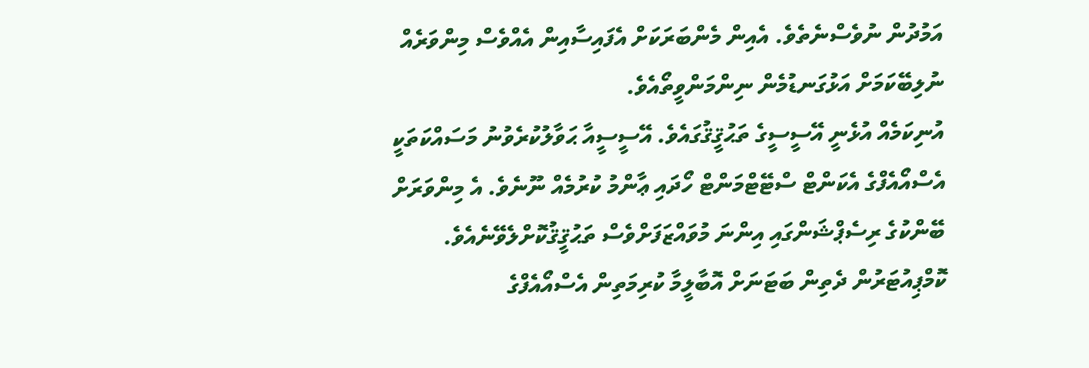އަމުދުން ނުވެސްނެތެވެ. އެއިން މެންބަރަކަށް އެފައިސާއިން އެއްވެސް މިންވަރެއް ނުލިބޭކަމަށް އަޅުގަނޑުމެން ނިންމަންވީތޯއެވެ.
އުނިކަމެއް އުޅެނީ އޭސީސީގެ ތަޙުޤީޤުގައެވެ. އޭސީސީއާ ޙަވާލުކުރެވުނު މަސައްކަތަކީ އެސްއޯއެފްގެ އެކަންޓް ސްޓޭޓްމަންޓް ހޯދައި ޢާންމު ކުރުމެއް ނޫނެވެ. އެ މިންވަރަށް ބޭންކުގެ ރިސެޕްޝަންގައި އިންނަ މުވައްޒަފަށްވެސް ތަޙުޤީޤުކޮށްލެވޭނެއެވެ. ކޮމްޕިއުޓަރުން ދެތިން ބަޓަނަށް އޮބާލީމާ ކުރިމަތިން އެސްއޯއެފްގެ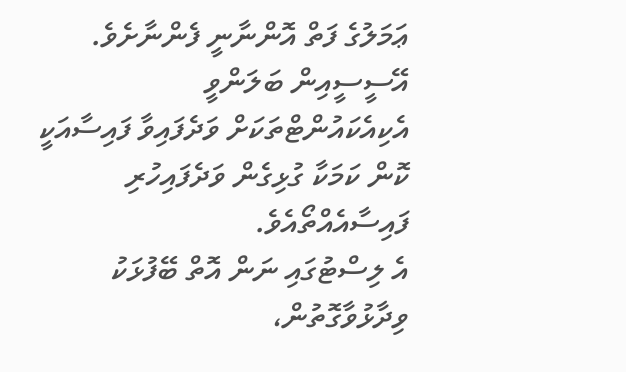ޢަމަލުގެ ފަތް އޮންނާނީ ފެންނާށެވެ. އޭސީސީއިން ބަލަންވީ އެކިއެކައުންޓްތަކަށް ވަދެފައިވާ ފައިސާއަކީ ކޮން ކަމަކާ ގުޅިގެން ވަދެފައިހުރި ފައިސާއެއްތޯއެވެ.
އެ ލިސްޓުގައި ނަން އޮތް ބޭފުޅަކު ވިދާޅުވާގޮތުން،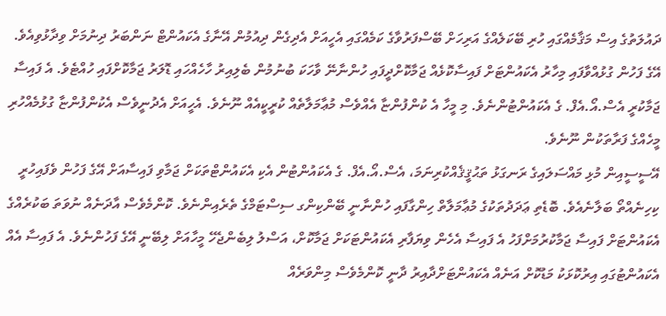ދައުލަތުގެ އިސް މަޤާމެއްގައި ހުރި ބޭކަލެއްގެ އަރިހަށް ބޭސްފަރުވާގެ ކަމެއްގައި އެހީއަށް އެދިގެން ދިއުމުން އޭނާގެ އެކައުންޓް ނަންބަރު ދިނުމަށް ވިދާޅުވިއެވެ. އޭގެ ފަހުން ގުޅުއްވާފައި މިހާރު އެކައުންޓަށް ފައިސާކޮޅެއް ޖަމާކޮށްދީފައި ހުންނާނޭ ވާހަކަ ބުނުމުން ބެލިއިރު ހާހެއްހައި ޑޮލަރު ޖަމާކޮށްފައި ހުއްޓެވެ. އެ ފައިސާ ޖަމާކުރީ އެސް.އޯ.އެފް. ގެ އެކައުންޓުންނެވެ. މި މީހާ އެ ކުންފުންޏާ އެއްވެސް މުޢާމަލާތެއް ކުރީކީއެއް ނޫނެވެ. އެހީއަށް އެދުނީވެސް އެކުންފުންޏާ ގުޅުމެއްހުރި މީހެއްގެ ފަރާތަކުން ނޫނެވެ.
އޭސީސީއިން މުޅި މައްސަލައިގެ ރަނގަޅު ތަޙުޤީޤެއްކުރިނަމަ، އެސް.އޯ.އެފް. ގެ އެކައުންޓުން އެކި އެކައުންޓްތަކަށް ޖަމާވި ފައިސާއަށް އޭގެ ފަހުން ވެފައިހުރީ ކިހިނެއްތޯ ބަލާނެއެވެ. ބޮޑެތި ޢަދަދުތަކުގެ މުޢާމަލާތް ހިންގާފައި ހުންނާނީ ބޭންކިންގ ސިސްޓަމްގެ ތެރެއިންނެވެ. ކޮންމެވެސް އާދަނެއް ނުވަތަ ބަކުރެއްގެ އެކައުންޓަށް ފައިސާ ޖަމާކުރުމަށްފަހު އެ ފައިސާ އެހެން ވިޔަފާރި އެކައުންޓަކަށް ޖަމާކޮށް، އަސްލު ލިބެންޖެހޭ މީހާއަށް ލިބޭނީ އޭގެ ފަހުންނެވެ. އެ ފައިސާ އެއް އެކައުންޓުގައި އިރުކޮޅަކު މަޑުކޮށް އަނެއް އެކައުންޓަށްދާއިރު ދާނީ ކޮންމެވެސް މިންވަރެއް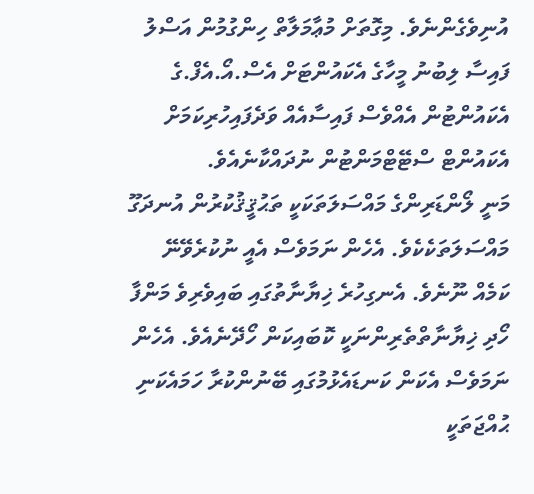އުނިވެގެންނެވެ. މިގޮތަށް މުޢާމަލާތް ހިންގުމުން އަސްލު ފައިސާ ލިބުނު މީހާގެ އެކައުންޓަށް އެސް.އޯ.އެފް.ގެ އެކައުންޓުން އެއްވެސް ފައިސާއެއް ވަދެފައިހުރިކަމަށް އެކައުންޓް ސްޓޭޓްމަންޓުން ނުދައްކާނެއެވެ.
މަނީ ލޯންޑަރިންގެ މައްސަލަތަކަކީ ތަޙުޤީޤުކުރުން އުނދަގޫ މައްސަލަތަކެކެވެ. އެހެން ނަމަވެސް އެއީ ނުކުރެވޭނޭ ކަމެއް ނޫނެވެ. އެނގިހުރެ ޚިޔާނާތުގައި ބައިވެރިވެ މަންފާ ހޯދި ޚިޔާނާތްތެރިންނަކީ ކޮބައިކަން ހޯދޭނެއެވެ. އެހެން ނަމަވެސް އެކަން ކަނޑައެޅުމުގައި ބޭނުންކުރާ ހަމައެކަނި ޙުއްޖަތަކީ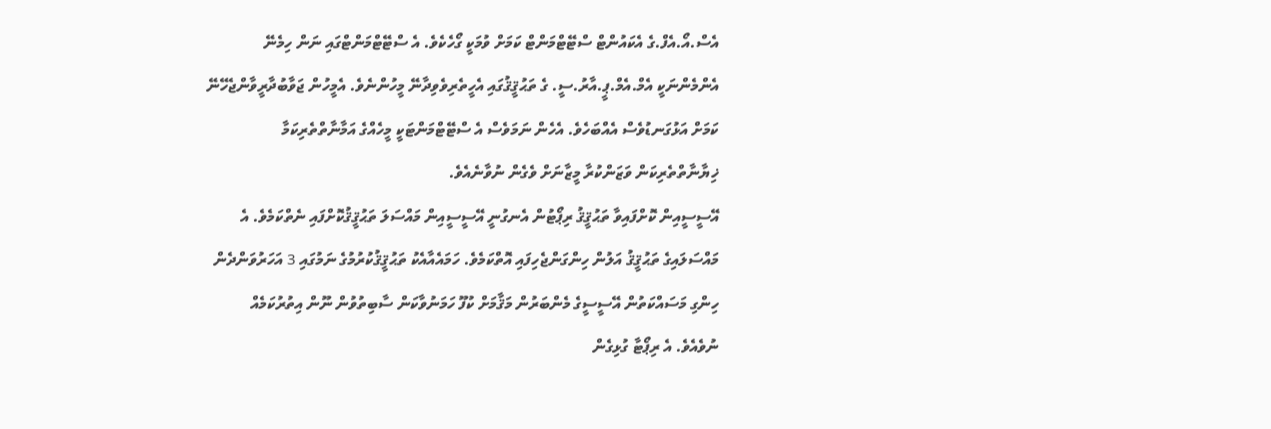އެސް.އޯ.އެފް.ގެ އެކައުންޓް ސްޓޭޓްމަންޓް ކަމަށް ވުމަކީ ގޯހެކެވެ. އެ ސްޓޭޓްމަންޓްގައި ނަން ހިމެނޭ އެންމެންނަކީ އެމް.އެމް.ޕީ.އާރު.ސީ. ގެ ތަޙުޤީޤުގައި އެހީތެރިވެވިދާނޭ މީހުންނެވެ. އެމީހުން ޖަވާބުދާރީވާންޖެހޭނޭ ކަމަށް އަޅުގަނޑުވެސް އެއްބަހެވެ. އެހެން ނަމަވެސް އެ ސްޓޭޓްމަންޓަކީ މީހެއްގެ އަމާނާތްތެރިކަމާ ޚިޔާނާތްތެރިކަން ވަޒަންކުރާ މީޒާނަށް ވެގެން ނުވާނެއެވެ.
އޭސީސީއިން ކޮށްފައިވާ ތަޙުޤީޤު ރިޕޯޓުން އެނގުނީ އޭސީސީއިން މައްސަލަ ތަޙުޤީޤުކޮށްފައި ނެތްކަމެވެ. އެ މައްސަލައިގެ ތަޙުޤީޤު އަލުން ހިންގަންޖެހިފައި އޮތްކަމެވެ. ހަމައެއާއެކު ތަޙުޤީޤުކުރުމުގެ ނަމުގައި 3 އަހަރުވަންދެން ހިންގި މަސައްކަތުން އޭސީސީގެ މެންބަރުން މަޤާމަށް ކުފޫ ހަމަނުވާކަން ސާބިތުވުން ނޫން އިތުރުކަމެއް ނުވެއެވެ. އެ ރިޕޯޓާ ގުޅިގެން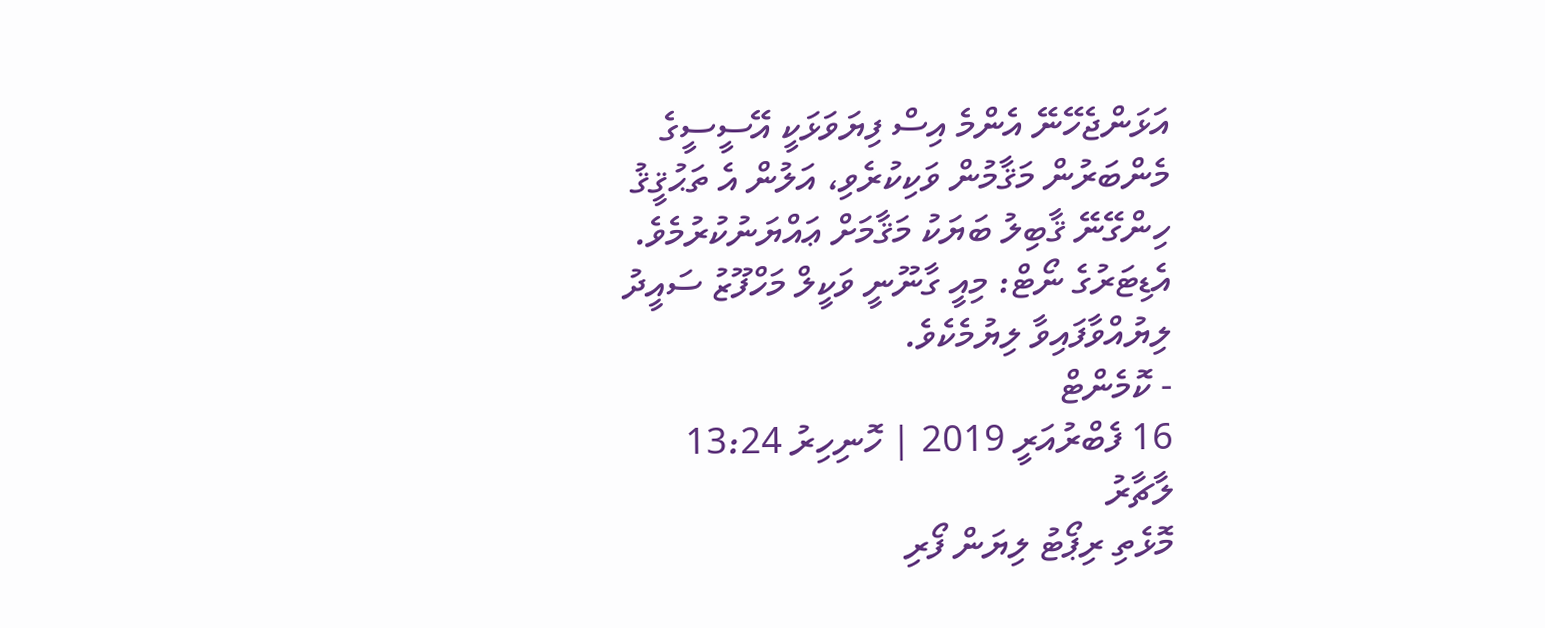އަޅަންޖެހޭނޭ އެންމެ އިސް ފިޔަވަޅަކީ އޭސީސީގެ މެންބަރުން މަޤާމުން ވަކިކުރެވި، އަލުން އެ ތަޙުޤީޤު ހިންގޭނޭ ޤާބިލު ބަޔަކު މަޤާމަށް ޢައްޔަނުކުރުމެވެ.
އެޑިޓަރުގެ ނޯޓް: މިއީ ގާނޫނީ ވަކީލް މަހްފޫޒު ސައީދު ލިޔުއްވާފައިވާ ލިޔުމެކެވެ.
- ކޮމެންޓް
16 ފެބްރުއަރީ 2019 | ހޮނިހިރު 13:24
ލާޗާރު
މޮޅެތި ރިޕޯޓު ލިޔަން ފޯރި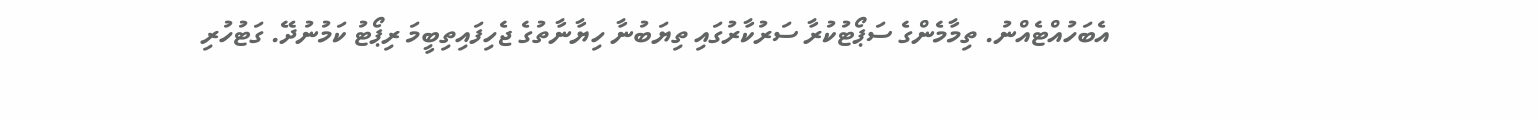އެބަހުއްޓެއްނު. ތިމާމެންގެ ސަޕޯޓުކުރާ ސަރުކާރުގައި ތިޔަބުނާ ހިޔާނާތުގެ ޖެހިފައިތިބީމަ ރިޕޯޓު ކަމުނުދޭ. ގަޓުހުރި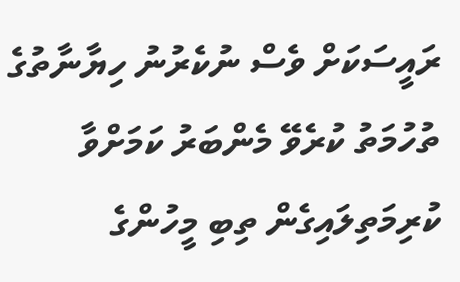ރައީސަކަށް ވެސް ނުކެރުނު ހިޔާނާތުގެ ތުހުމަތު ކުރެވޭ މެންބަރު ކަމަށްވާ ކުރިމަތިލައިގެން ތިބި މީހުންގެ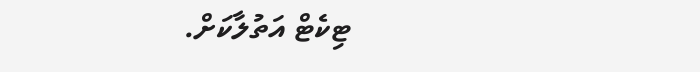ޓިކެޓް އަތުލާކަށް.